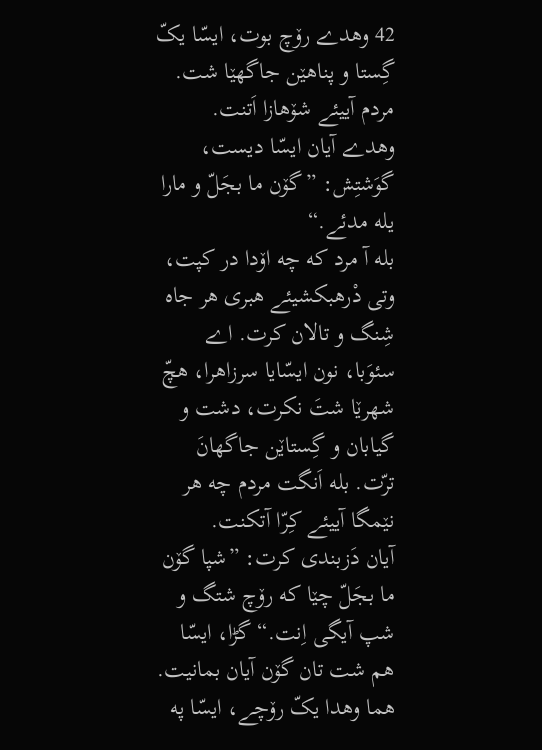42 وهدے رۆچ بوت، ایسّا یکّ گِستا و پناهێن جاگهێا شت. مردم آییئے شۆهازا اَتنت. وهدے آیان ایسّا دیست، گوَشتِش: ”گۆن ما بجَلّ و مارا یله مدئے.“
بله آ مرد که چه اۆدا در کپت، وتی دْرهبکشیئے هبری هر جاه شِنگ و تالان کرت. اے سئوَبا، نون ایسّایا سرزاهرا، هچّ شهرێا شتَ نکرت، دشت و گیابان و گِستاێن جاگهانَ ترّت. بله اَنگت مردم چه هر نێمگا آییئے کِرّا آتکنت.
آیان دَزبندی کرت: ”شپا گۆن ما بجَلّ چێا که رۆچ شتگ و شپ آیگی اِنت.“ گڑا، ایسّا هم شت تان گۆن آیان بمانیت.
هما وهدا یکّ رۆچے، ایسّا په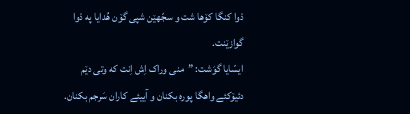دْوا کنگا کۆها شت و سجّهێن شپی گۆن هُدایا په دْوا گوازێنت.
ایسّایا گوَشت: ”منی وراک اِش اِنت که وتی دێم دئیۆکئے واهگا پوره بکنان و آییئے کاران سَرجم بکنان.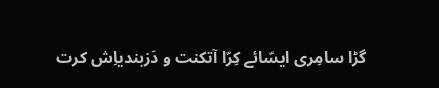گڑا سامِری ایسّائے کِرّا آتکنت و دَزبندیاِش کرت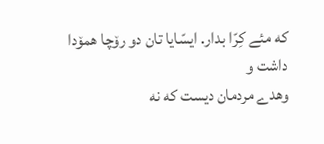که مئے کِرّا بدار. ایسّایا تان دو رۆچا همۆدا داشت و
وهدے مردمان دیست که نه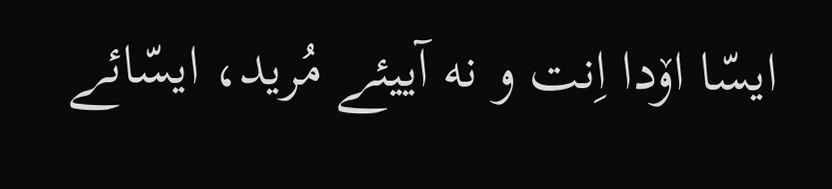ایسّا اۆدا اِنت و نه آییئے مُرید، ایسّائے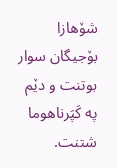شۆهازا بۆجیگان سوار بوتنت و دێم په کَپَرناهوما شتنت.